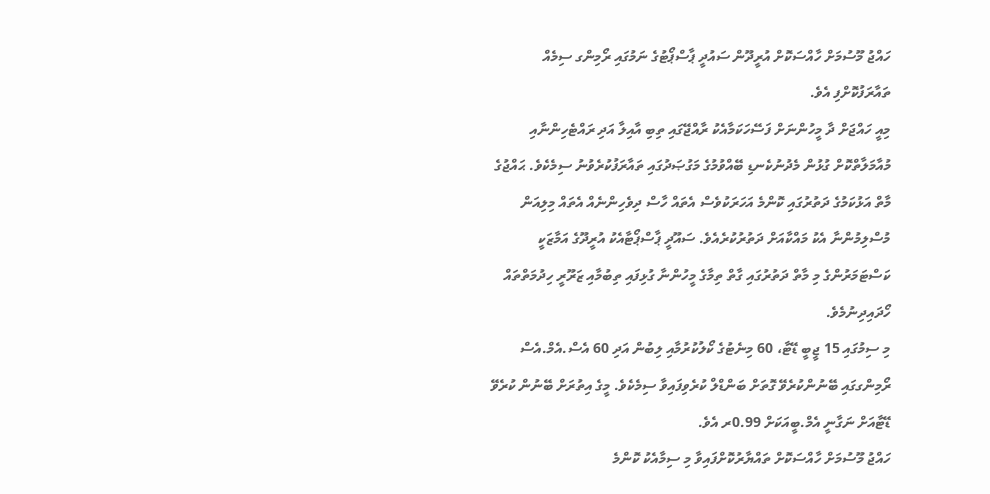ހައްޖު މޫސުމަށް ހާއްސަކޮށް އުރީދޫން ސައުދީ ޕާސްޕޯޓުގެ ނަމުގައި ރޯމިންގ ސިމެއް ތައާރަފުކޮށްފި އެވެ.
މިއީ ހައްޖަށް ދާ މީހުންނަށް ފަސޭހަކަމާއެކު ރާއްޖޭގައި ތިބި އާއިލާ އަދި ރައްޓެހިންނާއި މުއާމަލާތްކޮށް ގުޅުން މެދުނުކެނޑި ބޭއްވުމުގެ މަގުޞަދުގައި ތައާރަފުކުރެވުނު ސިމެކެވެ. ޙައްޖުގެ މާތް އަޅުކަމުގެ ދަތުރުގައި ކޮންމެ އަހަރަކުވެސް އެތައް ހާސް ދިވެހިންނެއް އެތައް މިލިއަން މުސްލިމުންނާ އެކު މައްކާއަށް ދަތުރުކުރެއެވެ. ސައޫދީ ޕާސްޕޯޓާއެކު އުރީދޫގެ އަމާޒަކީ ކަސްޓަމަރުންގެ މި މާތް ދަތުރުގައި ގާތް ތިމާގެ މީހުންނާ ގުޅިފައި ތިބުމާއި ޒަރޫރީ ހިދުމަތްތައް ހޯދައިދިނުމެވެ.
މި ސިމުގައި 15 ޖީބީ ޑޭޓާ، 60 މިނެޓުގެ ކޯލުކުރުމާއި ލިބުން އަދި 60 އެސް.އެމް.އެސް ރޯމިންގގައި ބޭނުންކުރެވޭ ގޮތަށް ބަންޑްލް ކުރެވިފައިވާ ސިމެކެވެ. މީގެ އިތުރަށް ބޭނުން ކުރެވޭ ޑޭޓާއަށް ނަގާނީ އެމް.ބީއަކަށް 0.99ރ އެވެ.
ހައްޖު މޫސުމަށް ހާއްސަކޮށް ތައްޔާރުކޮށްފައިވާ މި ސިމާއެކު ކޮންމެ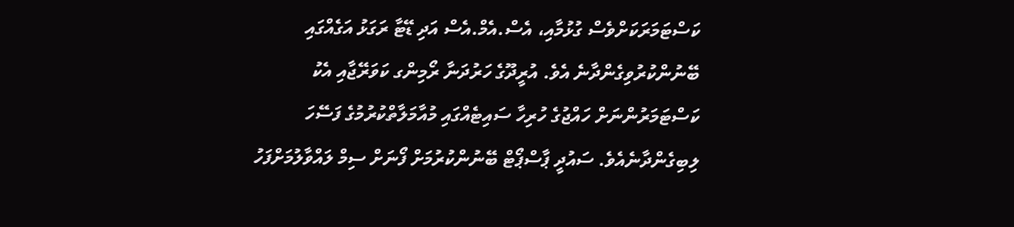ކަސްޓަމަރަކަށްވެސް ގުޅުމާއި، އެސް.އެމް.އެސް އަދި ޑޭޓާ ރަގަޅު އަގެއްގައި ބޭނުންކުރުވިގެންދާނެ އެވެ. އުރީދޫގެ ހަރުދަނާ ރޯމިންގ ކަވަރޭޖާއި އެކު ކަސްޓަމަރުންނަށް ހައްޖުގެ ހުރިހާ ސައިޓެއްގައި މުއާމަލާތްކުރުމުގެ ފަސޭހަ ލިބިގެންދާނެއެވެ. ސައުދީ ޕާސްޕޯޓް ބޭނުންކުރުމަށް ފޯނަށް ސިމް ލައްވާލުމަށްފަހު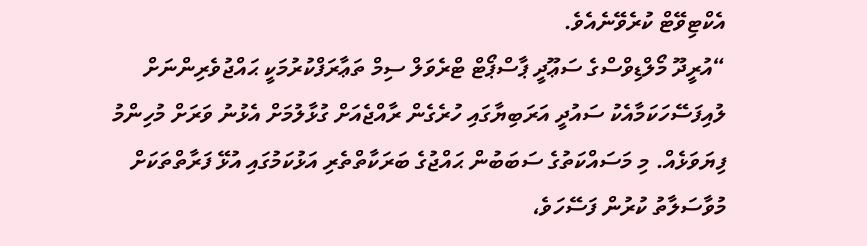އެކްޓިވޭޓް ކުރެވޭނެއެވެ.
“އުރީދޫ މޯލްޑިވްސްގެ ސަޢޫދީ ޕާސްޕޯޓް ޓްރެވަލް ސިމް ތަޢާރަފްކުރުމަކީ ޙައްޖުވެރިންނަށް ލުއިފަސޭހަކަމާއެކު ސައުދީ އަރަބިޔާގައި ހުރެގެން ރާއްޖެއަށް ގުޅާލުމަށް އެޅުނު ވަރަށް މުހިންމު ފިޔަވަޅެއް. މި މަސައްކަތުގެ ސަބަބުން ޙައްޖުގެ ބަރަކާތްތެރި އަޅުކަމުގައި އުޅޭ ފަރާތްތަކަށް މުވާސަލާތު ކުރުން ފަސޭހަވެ،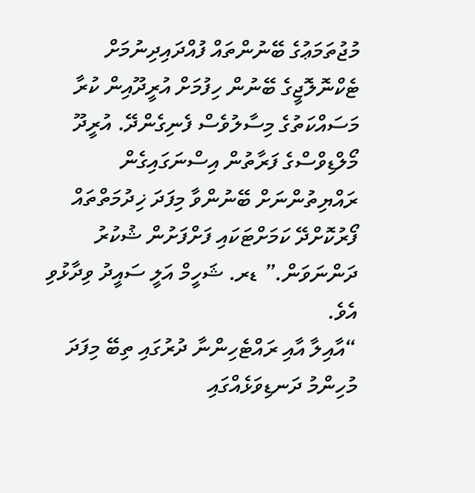މުޖުތަމަޢުގެ ބޭނުންތައް ފުއްދައިދިނުމަށް ޓެކްނޮލޮޖީގެ ބޭނުން ހިފުމަށް އުރީދޫއިން ކުރާ މަސައްކަތުގެ މިސާލުވެސް ފެނިގެންދޭ. އުރީދޫ މޯލްޑިވްސްގެ ފަރާތުން އިސްނަގައިގެން ރައްޔިތުންނަށް ބޭނުންވާ މިފަދަ ޚިދުމަތްތައް ފޯރުކޮށްދޭ ކަމަށްޓަކައި ފަށްފަށުން ޝުކުރު ދަންނަވަން.” ޑރ. ޝަހީމް އަލީ ސައީދު ވިދާޅުވި އެވެ.
“އާއިލާ އާއި ރައްޓެހިންނާ ދުރުގައި ތިބޭ މިފަދަ މުހިންމު ދަނޑިވަޅެއްގައި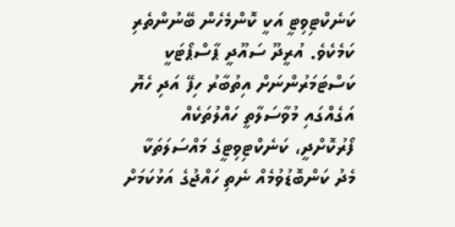ކަނެކްޓިވިޓީ އަކީ ކޮންމެހެން ބޭނުންތެރި ކަމެކެވެ. އުރީދޫ ސައޫދީ ޕާސްޕޯޓަކީ ކަސްޓަމަރުންނަށް އިތުބާރު ހިފޭ އަދި ހެޔޮ އަގެއްގައި މުވާސަލާތީ ހައްލުތަކެއް ފޯރުކޮށްދީ، ކަނެކްޓިވިޓީގެ މައްސަލަތަކާ މެދު ކަންބޮޑުވުމެއް ނެތި ހައްޖުގެ އަޅުކަމަށް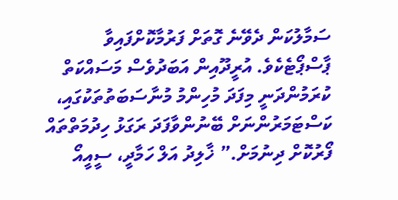ސަމާލުކަން ދެވޭނެ ގޮތަށް ފަރުމާކޮށްފައިވާ ޕާސްޕޯޓެކެވެ. އުރީދޫއިން އަބަދުވެސް މަސައްކަތް ކުރަމުންދަނީ މިފަދަ މުހިންމު މުނާސަބަތުތަކުގައި، ކަސްޓަމަރުންނަށް ބޭނުންވާފަދަ ރަގަޅު ހިދުމަތްތައް ފޯރުކޮށް ދިނުމަށް.” ޚާލިދު އަލް ހަމާދީ، ސީއީއޯ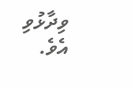ވިދާޅުވި އެވެ.